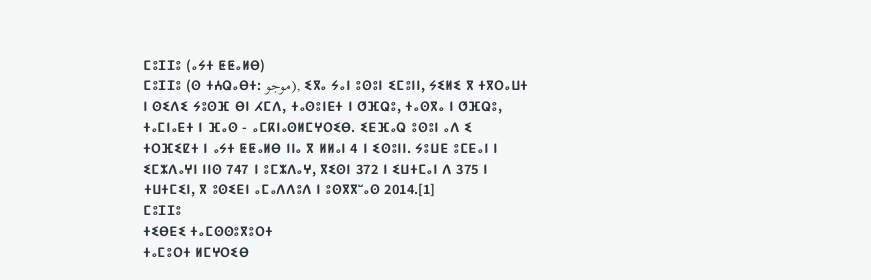ⵎⵓⵊⵊⵓ (ⴰⵢⵜ ⵟⵟⴰⵍⴱ)
ⵎⵓⵊⵊⵓ (ⵙ ⵜⵄⵕⴰⴱⵜ: موجو), ⵉⴳⴰ ⵢⴰⵏ ⵓⵙⵓⵏ ⵉⵎⵓⵏⵏ, ⵢⵉⵍⵉ ⴳ ⵜⴳⵔⴰⵡⵜ ⵏ ⵙⵉⴷⵉ ⵢⵓⵙⴼ ⴱⵏ ⵃⵎⴷ, ⵜⴰⵙⵓⵏⴹⵜ ⵏ ⵚⴼⵕⵓ, ⵜⴰⵙⴳⴰ ⵏ ⵚⴼⵕⵓ, ⵜⴰⵎⵏⴰⴹⵜ ⵏ ⴼⴰⵙ - ⴰⵎⴽⵏⴰⵙⵍⵎⵖⵔⵉⴱ. ⵉⴹⴼⴰⵕ ⵓⵙⵓⵏ ⴰⴷ ⵉ ⵜⵔⴼⵉⵇⵜ ⵏ ⴰⵢⵜ ⵟⵟⴰⵍⴱ ⵏⵏⴰ ⴳ ⵍⵍⴰⵏ 4 ⵏ ⵉⵙⵓⵏⵏ. ⵢⵓⵡⴹ ⵓⵎⴹⴰⵏ ⵏ ⵉⵎⵣⴷⴰⵖⵏ ⵏⵏⵙ 747 ⵏ ⵓⵎⵣⴷⴰⵖ, ⴳⵉⵙⵏ 372 ⵏ ⵉⵡⵜⵎⴰⵏ ⴷ 375 ⵏ ⵜⵡⵜⵎⵉⵏ, ⴳ ⵓⵙⵉⴹⵏ ⴰⵎⴰⴷⴷⵓⴷ ⵏ ⵓⵙⴳⴳⵯⴰⵙ 2014.[1]
ⵎⵓⵊⵊⵓ
ⵜⵉⴱⴹⵉ ⵜⴰⵎⵙⵙⵓⴳⵓⵔⵜ
ⵜⴰⵎⵓⵔⵜ ⵍⵎⵖⵔⵉⴱ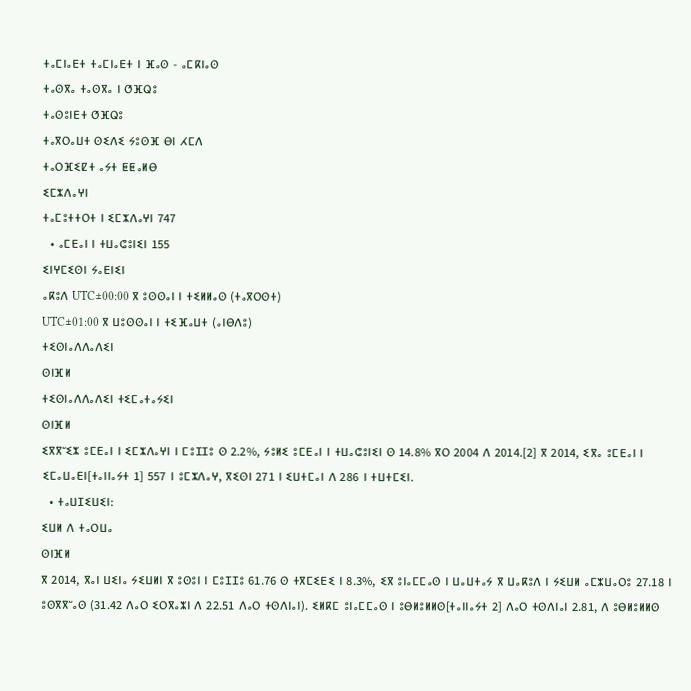ⵜⴰⵎⵏⴰⴹⵜ ⵜⴰⵎⵏⴰⴹⵜ ⵏ ⴼⴰⵙ - ⴰⵎⴽⵏⴰⵙ
ⵜⴰⵙⴳⴰ ⵜⴰⵙⴳⴰ ⵏ ⵚⴼⵕⵓ
ⵜⴰⵙⵓⵏⴹⵜ ⵚⴼⵕⵓ
ⵜⴰⴳⵔⴰⵡⵜ ⵙⵉⴷⵉ ⵢⵓⵙⴼ ⴱⵏ ⵃⵎⴷ
ⵜⴰⵔⴼⵉⵇⵜ ⴰⵢⵜ ⵟⵟⴰⵍⴱ
ⵉⵎⵣⴷⴰⵖⵏ
ⵜⴰⵎⵓⵜⵜⵔⵜ ⵏ ⵉⵎⵣⴷⴰⵖⵏ 747
  • ⴰⵎⴹⴰⵏ ⵏ ⵜⵡⴰⵛⵓⵏⵉⵏ 155
ⵉⵏⵖⵎⵉⵙⵏ ⵢⴰⴹⵏⵉⵏ
ⴰⴽⵓⴷ UTC±00:00 ⴳ ⵓⵙⵙⴰⵏ ⵏ ⵜⵉⵍⵍⴰⵙ (ⵜⴰⴳⵔⵙⵜ)
UTC±01:00 ⴳ ⵡⵓⵙⵙⴰⵏ ⵏ ⵜⵉⴼⴰⵡⵜ (ⴰⵏⴱⴷⵓ)
ⵜⵉⵙⵏⴰⴷⴷⴰⴷⵉⵏ
ⵙⵏⴼⵍ
ⵜⵉⵙⵏⴰⴷⴷⴰⴷⵉⵏ ⵜⵉⵎⴰⵜⴰⵢⵉⵏ
ⵙⵏⴼⵍ
ⵉⴳⴳⵯⵉⵣ ⵓⵎⴹⴰⵏ ⵏ ⵉⵎⵣⴷⴰⵖⵏ ⵏ ⵎⵓⵊⵊⵓ ⵙ 2.2%, ⵢⵓⵍⵉ ⵓⵎⴹⴰⵏ ⵏ ⵜⵡⴰⵛⵓⵏⵉⵏ ⵙ 14.8% ⴳⵔ 2004 ⴷ 2014.[2] ⴳ 2014, ⵉⴳⴰ ⵓⵎⴹⴰⵏ ⵏ ⵉⵎⴰⵡⴰⴹⵏ[ⵜⴰⵏⵏⴰⵢⵜ 1] 557 ⵏ ⵓⵎⵣⴷⴰⵖ, ⴳⵉⵙⵏ 271 ⵏ ⵉⵡⵜⵎⴰⵏ ⴷ 286 ⵏ ⵜⵡⵜⵎⵉⵏ.
  • ⵜⴰⵡⵊⵉⵡⵉⵏ:
ⵉⵡⵍ ⴷ ⵜⴰⵔⵡⴰ
ⵙⵏⴼⵍ
ⴳ 2014, ⴳⴰⵏ ⵡⵉⵏⴰ ⵢⵉⵡⵍⵏ ⴳ ⵓⵙⵓⵏ ⵏ ⵎⵓⵊⵊⵓ 61.76 ⵙ ⵜⴳⵎⵉⴹⵉ ⵏ 8.3%, ⵉⴳ ⵓⵏⴰⵎⵎⴰⵙ ⵏ ⵡⴰⵡⵜⴰⵢ ⴳ ⵡⴰⴽⵓⴷ ⵏ ⵢⵉⵡⵍ ⴰⵎⵣⵡⴰⵔⵓ 27.18 ⵏ ⵓⵙⴳⴳⵯⴰⵙ (31.42 ⴷⴰⵔ ⵉⵔⴳⴰⵣⵏ ⴷ 22.51 ⴷⴰⵔ ⵜⵙⴷⵏⴰⵏ). ⵉⵍⴽⵎ ⵓⵏⴰⵎⵎⴰⵙ ⵏ ⵓⴱⵍⵓⵍⵍⵙ[ⵜⴰⵏⵏⴰⵢⵜ 2] ⴷⴰⵔ ⵜⵙⴷⵏⴰⵏ 2.81, ⴷ ⵓⴱⵍⵓⵍⵍⵙ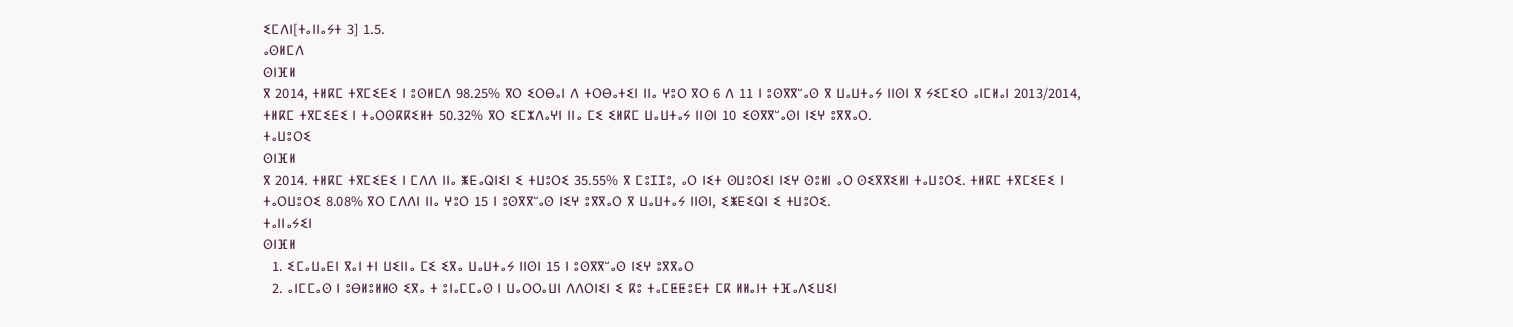ⵉⵎⴷⵏ[ⵜⴰⵏⵏⴰⵢⵜ 3] 1.5.
ⴰⵙⵍⵎⴷ
ⵙⵏⴼⵍ
ⴳ 2014, ⵜⵍⴽⵎ ⵜⴳⵎⵉⴹⵉ ⵏ ⵓⵙⵍⵎⴷ 98.25% ⴳⵔ ⵉⵔⴱⴰⵏ ⴷ ⵜⵔⴱⴰⵜⵉⵏ ⵏⵏⴰ ⵖⵓⵔ ⴳⵔ 6 ⴷ 11 ⵏ ⵓⵙⴳⴳⵯⴰⵙ ⴳ ⵡⴰⵡⵜⴰⵢ ⵏⵏⵙⵏ ⴳ ⵢⵉⵎⵉⵔ ⴰⵏⵎⵍⴰⵏ 2013/2014, ⵜⵍⴽⵎ ⵜⴳⵎⵉⴹⵉ ⵏ ⵜⴰⵔⵙⴽⴽⵉⵍⵜ 50.32% ⴳⵔ ⵉⵎⵣⴷⴰⵖⵏ ⵏⵏⴰ ⵎⵉ ⵉⵍⴽⵎ ⵡⴰⵡⵜⴰⵢ ⵏⵏⵙⵏ 10 ⵉⵙⴳⴳⵯⴰⵙⵏ ⵏⵉⵖ ⵓⴳⴳⴰⵔ.
ⵜⴰⵡⵓⵔⵉ
ⵙⵏⴼⵍ
ⴳ 2014. ⵜⵍⴽⵎ ⵜⴳⵎⵉⴹⵉ ⵏ ⵎⴷⴷ ⵏⵏⴰ ⵥⴹⴰⵕⵏⵉⵏ ⵉ ⵜⵡⵓⵔⵉ 35.55% ⴳ ⵎⵓⵊⵊⵓ, ⴰⵔ ⵏⵉⵜ ⵙⵡⵓⵔⵉⵏ ⵏⵉⵖ ⵙⵓⵍⵏ ⴰⵔ ⵙⵉⴳⴳⵉⵍⵏ ⵜⴰⵡⵓⵔⵉ. ⵜⵍⴽⵎ ⵜⴳⵎⵉⴹⵉ ⵏ ⵜⴰⵔⵡⵓⵔⵉ 8.08% ⴳⵔ ⵎⴷⴷⵏ ⵏⵏⴰ ⵖⵓⵔ 15 ⵏ ⵓⵙⴳⴳⵯⴰⵙ ⵏⵉⵖ ⵓⴳⴳⴰⵔ ⴳ ⵡⴰⵡⵜⴰⵢ ⵏⵏⵙⵏ, ⵉⵥⴹⵉⵕⵏ ⵉ ⵜⵡⵓⵔⵉ.
ⵜⴰⵏⵏⴰⵢⵉⵏ
ⵙⵏⴼⵍ
  1. ⵉⵎⴰⵡⴰⴹⵏ ⴳⴰⵏ ⵜⵏ ⵡⵉⵏⵏⴰ ⵎⵉ ⵉⴳⴰ ⵡⴰⵡⵜⴰⵢ ⵏⵏⵙⵏ 15 ⵏ ⵓⵙⴳⴳⵯⴰⵙ ⵏⵉⵖ ⵓⴳⴳⴰⵔ
  2. ⴰⵏⵎⵎⴰⵙ ⵏ ⵓⴱⵍⵓⵍⵍⵙ ⵉⴳⴰ ⵜ ⵓⵏⴰⵎⵎⴰⵙ ⵏ ⵡⴰⵔⵔⴰⵡⵏ ⴷⴷⵔⵏⵉⵏ ⵉ ⴽⵓ ⵜⴰⵎⵟⵟⵓⴹⵜ ⵎⴽ ⵍⵍⴰⵏⵜ ⵜⴼⴰⴷⵉⵡⵉⵏ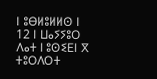ⵏ ⵓⴱⵍⵓⵍⵍⵙ ⵏ 12 ⵏ ⵡⴰⵢⵢⵓⵔ ⴷⴰⵜ ⵏ ⵓⵙⵉⴹⵏ ⴳ ⵜⵓⵔⴷⵔⵜ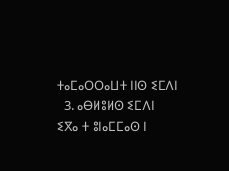ⵜⴰⵎⴰⵔⵔⴰⵡⵜ ⵏⵏⵙ ⵉⵎⴷⵏ
  3. ⴰⴱⵍⵓⵍⵙ ⵉⵎⴷⵏ ⵉⴳⴰ ⵜ ⵓⵏⴰⵎⵎⴰⵙ ⵏ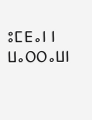ⵓⵎⴹⴰⵏ ⵏ ⵡⴰⵔⵔⴰⵡⵏ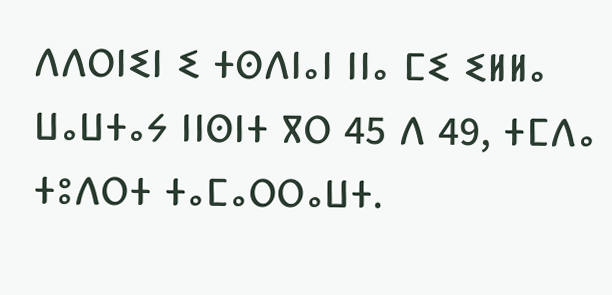ⴷⴷⵔⵏⵉⵏ ⵉ ⵜⵙⴷⵏⴰⵏ ⵏⵏⴰ ⵎⵉ ⵉⵍⵍⴰ ⵡⴰⵡⵜⴰⵢ ⵏⵏⵙⵏⵜ ⴳⵔ 45 ⴷ 49, ⵜⵎⴷⴰ ⵜⵓⴷⵔⵜ ⵜⴰⵎⴰⵔⵔⴰⵡⵜ.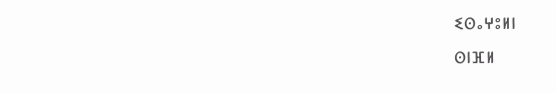ⵉⵙⴰⵖⵓⵍⵏ
ⵙⵏⴼⵍ